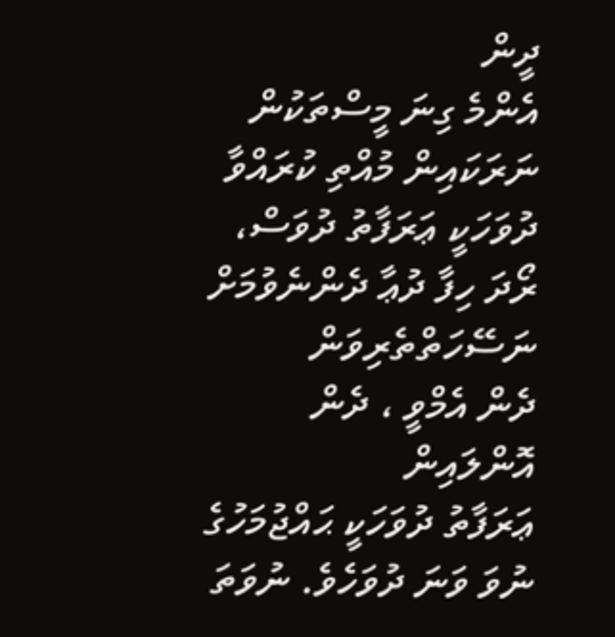ދީން
އެންމެ ގިނަ މީސްތަކުން ނަރަކައިން މުއްތި ކުރައްވާ ދުވަހަކީ ޢަރަފާތު ދުވަސް، ރޯދަ ހިފާ ދުޢާ ދެންނެވުމަށް ނަސޭހަތްތެރިވަން
ދެން އެމްވީ ، ދެން އޮންލައިން
ޢަރަފާތު ދުވަހަކީ ޙައްޖުމަހުގެ ނުވަ ވަނަ ދުވަހެވެ. ނުވަތަ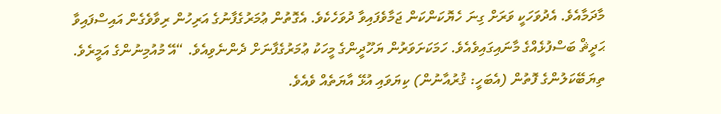މާދަމާއެވެ. އެދުވަހަކީ ވަރަށް ގިނަ ހެޔޮކަންކަން ޖަމާވެފައިވާ ދުވަހެކެވެ. އެގޮތުން ޢުމަރުގެފާނުގެ އަރިހުން ރިވާވެގެން އައިސްފައިވާ ޙަދީޘް ބަސްފުޅެއްގެ މާނައިގައިވެއެވެ. ހަމަކަށަވަރުން ޔަހޫދީންގެ މީހަކު ޢުމަރުގެފާނަށް ދެންނެވިއެވެ. “އޭ މުއުމިނުންގެ އަމީރެވެ. ތިޔަބޭކަލުންގެ ފޮތުން (އެބަހީ: ޤުރުއާނުން) ކިޔަވައި އުޅޭ އާޔަތެއް ވެއެވެ.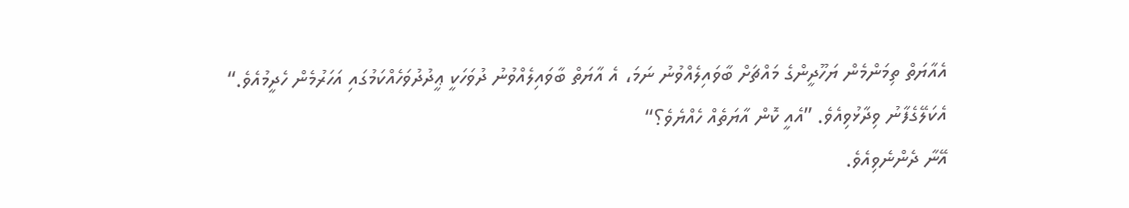އެއާޔަތް ތިމަންމެން ޔަހޫދީންގެ މައްޗަށް ބާވައިލެއްވުނު ނަމަ، އެ އާޔަތް ބާވައިލެއްވުނު ދުވަހަކީ ޢީދުދުވަހެއްކަމުގައި އަހަރުމެން ހެދީމުއެވެ.“
އެކަލޭގެފާނު ވިދާޅުވިއެވެ. ”އެއީ ކޮން އާޔަތެއް ހެއްޔެވެ؟“
އޭނާ ދެންނެވިއެވެ.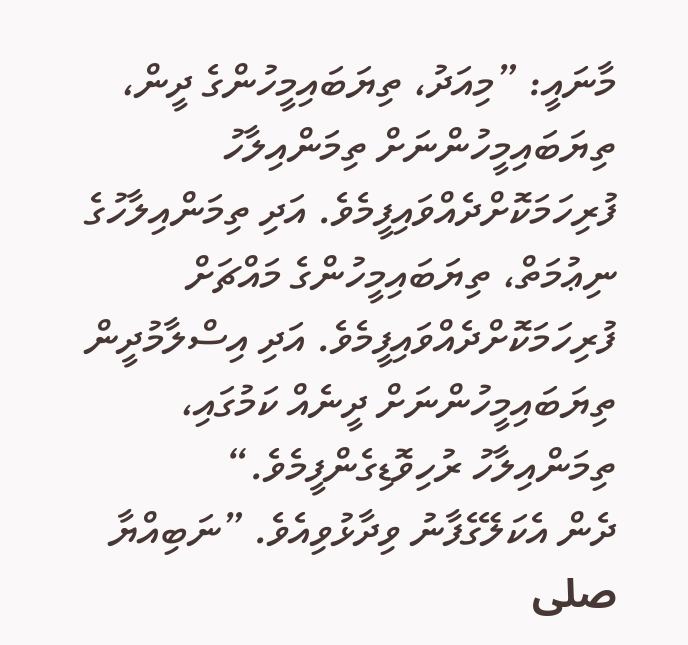މާނައީ: ”މިއަދު، ތިޔަބައިމީހުންގެ ދީން، ތިޔަބައިމީހުންނަށް ތިމަންއިލާހު ފުރިހަމަކޮށްދެއްވައިފީމެވެ. އަދި ތިމަންއިލާހުގެ ނިޢުމަތް، ތިޔަބައިމީހުންގެ މައްޗަށް ފުރިހަމަކޮށްދެއްވައިފީމެވެ. އަދި އިސްލާމުދީން ތިޔަބައިމީހުންނަށް ދީނެއް ކަމުގައި، ތިމަންއިލާހު ރުހިވޮޑިގެންފީމެވެ.“
ދެން އެކަލޭގެފާނު ވިދާޅުވިއެވެ. ”ނަބިއްޔާ صلى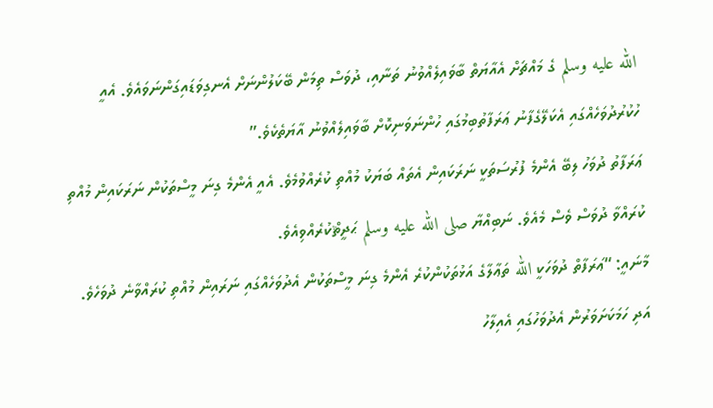الله عليه وسلم ގެ މައްޗަށް އެއާޔަތް ބާވައިލެއްވުނު ތަނާއި، ދުވަސް ތިމަން ބޭކަލުންނަށް އެނގިވަޑައިގަންނަވައެވެ. އެއީ ހުކުރުދުވަހެއްގައި އެކަލޭގެފާނު ޢަރަފާތުބިމުގައި ހުންނަވަނިކޮށް ބާވައިލެއްވުނު އާޔަތެކެވެ.”
ޢަރަފާތު ދުވަހު ލިބޭ އެންމެ ފުރުސަތަކީ ނަރަކައިން އެތައް ބަޔަކު މުއްތި ކުރެއްވުމެވެ. އެއީ އެންމެ ގިނަ މީސްތަކުން ނަރަކައިން މުއްތި ކުރައްވާ ދުވަސް ވެސް މެއެވެ. ނަބިއްޔާ صلى الله عليه وسلم ޙަދީޘްކުރެއްވިއެވެ.
މާނައީ: “ޢަރަފާތް ދުވަހަކީ الله ތަޢާލާގެ އަޅުތަކުންކުރެ އެންމެ ގިނަ މީސްތަކުން އެދުވަހެއްގައި ނަރައިން މުއްތި ކުރައްވާނެ ދުވަހެވެ. އަދި ހަމަކަށަވަރުން އެދުވަހުގައި އެއިލާހު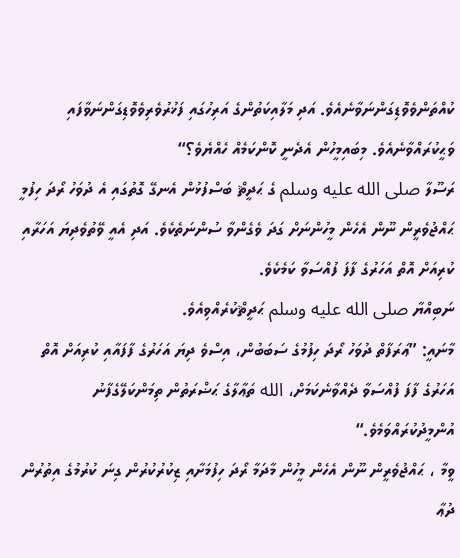ކުއްތަންވެވޮޑިގަންނަވާނެއެވެ. އަދި މަލާއިކަތުންގެ އަރިހުގައި ފަޚުރުވެރިވެވޮޑިގަންނަވާފައި ވަޙީކުރައްވާނެއެވެ. މިބައިމީހުން އެދެނީ ކޮންކަމެއް ހެއްޔެވެ؟“
ރަސޫލާ صلى الله عليه وسلم ގެ ޙަދީޘް ބަސްފުޅުން އެނގޭ ގޮތުގައި އެ ދުވަހު ރޯދަ ހިފުމީ ޙައްޖުވެރީން ނޫން އެހެން މީހުންނަށް ގަދަ ވެގެންވާ ސުންނަތެކެވެ. އަދި އެއީ ވޭތުވެދިޔަ އަހަރާއި ކުރިއަށް އޮތް އަހަރުގެ ފާފަ ފުއްސަވާ ކަމެކެވެ.
ނަބިއްޔާ صلى الله عليه وسلم ޙަދީޘްކުރެއްވިއެވެ.
މާނައީ: ”ޢަރަފާތް ދުވަހު ރޯދަ ހިފުމުގެ ސަބަބުން، އިސްވެ ދިޔަ އަހަރުގެ ފާފައާއި ކުރިއަށް އޮތް އަހަރުގެ ފާފަ ފުއްސަވާ ދެއްވާނެކަމަށް، الله ތަޢާލާގެ ޙަޟްރަތުން ތިމަންކަލޭގެފާނު އުންމީދުކުރައްވަމެވެ.“
ވީމާ ، ޙައްޖުވެރީން ނޫން އެހެން މީހުން މާދަމާ ރޯދަ ހިފުމަށާއި ޒިކުރުކުރުން ގިނަ ކުރުމުގެ އިތުރުން ދުޢާ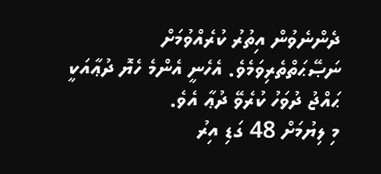ދެންނެވުން އިތުރު ކުރެއްވުމަށް ނަޞޭޙަތްތެރިވަމެވެ. އެހެނީ އެންމެ ހެޔޮ ދުޢާއަކީ ޙައްޖު ދުވަހު ކުރެވޭ ދުޢާ އެވެ.
މި ލިޔުމަށް 48 ގަޑި އިރު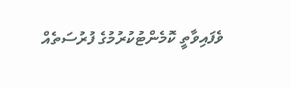ވެފައިވާތީ ކޮމެންޓުކުރުމުގެ ފުރުސަތެއް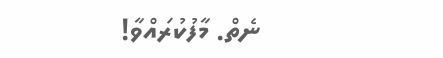ނެތް. މާފުކުރައްވާ!